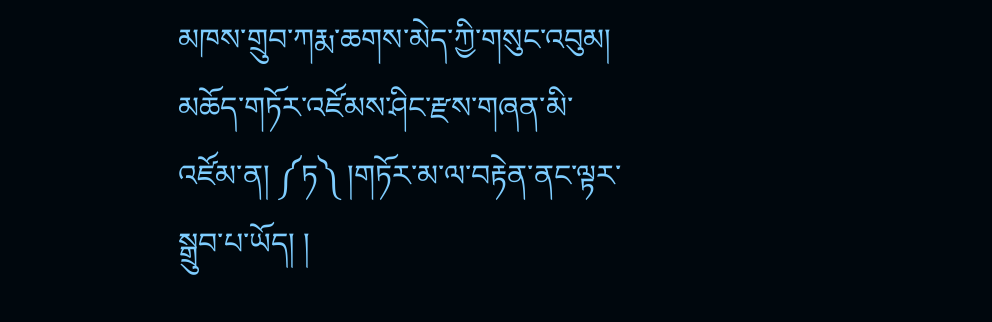མཁས་གྲུབ་ཀརྨ་ཆགས་མེད་ཀྱི་གསུང་འབུམ།
མཆོད་གཏོར་འཛོམས་ཤིང་རྫས་གཞན་མི་འཛོམ་ན། ༼ཏ༽ །གཏོར་མ་ལ་བརྟེན་ནང་ལྟར་སྒྲུབ་པ་ཡོད། །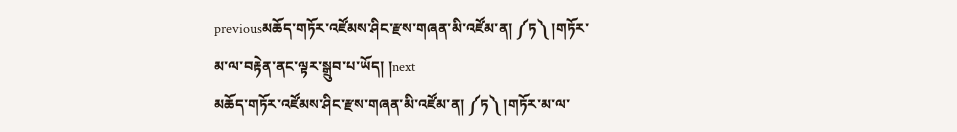previousམཆོད་གཏོར་འཛོམས་ཤིང་རྫས་གཞན་མི་འཛོམ་ན། ༼ཏ༽ །གཏོར་མ་ལ་བརྟེན་ནང་ལྟར་སྒྲུབ་པ་ཡོད། །next
མཆོད་གཏོར་འཛོམས་ཤིང་རྫས་གཞན་མི་འཛོམ་ན། ༼ཏ༽ །གཏོར་མ་ལ་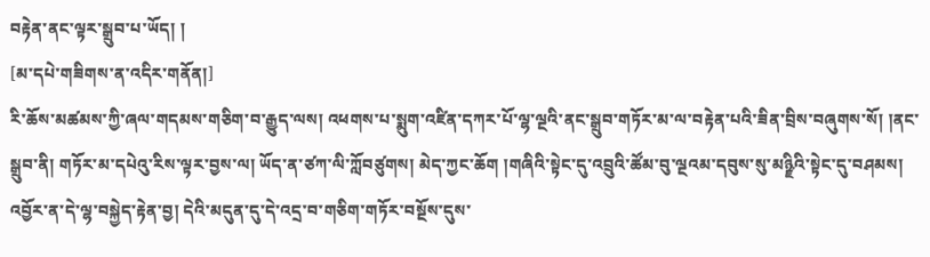བརྟེན་ནང་ལྟར་སྒྲུབ་པ་ཡོད། །
[མ་དཔེ་གཟིགས་ན་འདིར་གནོན།]
རི་ཆོས་མཚམས་ཀྱི་ཞལ་གདམས་གཅིག་བ་རྒྱུད་ལས། འཕགས་པ་སྨུག་འཛིན་དཀར་པོ་ལྷ་ལྔའི་ནང་སྒྲུབ་གཏོར་མ་ལ་བརྟེན་པའི་ཟིན་བྲིས་བཞུགས་སོ། །ནང་སྒྲུབ་ནི། གཏོར་མ་དཔེའུ་རིས་ལྟར་བྱས་ལ། ཡོད་ན་ཙཀ་ལི་ཀློབཙུགས། མེད་ཀྱང་ཆོག །གཞིའི་སྟེང་དུ་འབྲུའི་ཚོམ་བུ་ལྔའམ་དབུས་སུ་མཉྫིའི་སྟེང་དུ་བཤམས། འབྱོར་ན་དེ་ལྷ་བསྐྱེད་རྟེན་བྱ། དེའི་མདུན་དུ་དེ་འདྲ་བ་གཅིག་གཏོར་བསྔོས་དུས་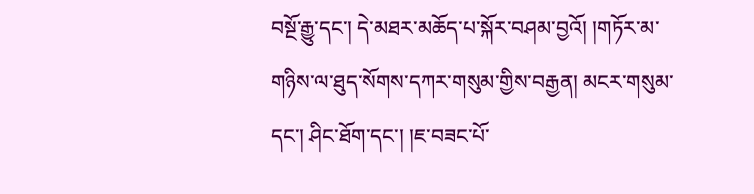བསྔོ་རྒྱུ་དང་། དེ་མཐར་མཆོད་པ་སྐོར་བཤམ་བྱའོ། །གཏོར་མ་གཉིས་ལ་ཐུད་སོགས་དཀར་གསུམ་གྱིས་བརྒྱན། མངར་གསུམ་དང་། ཤིང་ཐོག་དང་། །ཇ་བཟང་པོ་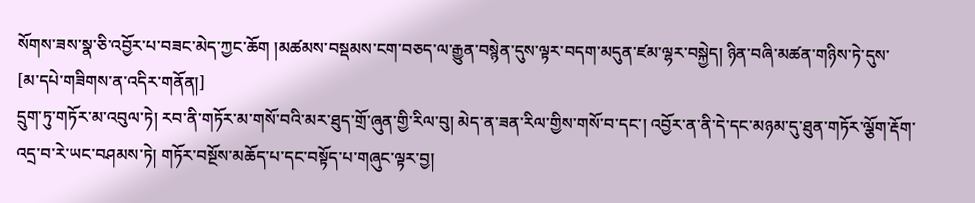སོགས་ཟས་སྣ་ཅི་འབྱོར་པ་བཟང་མེད་ཀྱང་ཆོག །མཚམས་བསྡམས་ངག་བཅད་ལ་རྒྱུན་བསྙེན་དུས་ལྟར་བདག་མདུན་ཛམ་ལྷར་བསྐྱེད། ཉིན་བཞི་མཚན་གཉིས་ཏེ་དུས་
[མ་དཔེ་གཟིགས་ན་འདིར་གནོན།]
དྲུག་ཏུ་གཏོར་མ་འབུལ་ཏེ། རབ་ནི་གཏོར་མ་གསོ་བའི་མར་ཐུད་གྲོ་ཞུན་གྱི་རིལ་བུ། མེད་ན་ཟན་རིལ་གྱིས་གསོ་བ་དང་། འབྱོར་ན་ནི་དེ་དང་མཉམ་དུ་ཐུན་གཏོར་ལྕོག་རྡོག་འདྲ་བ་རེ་ཡང་བཤམས་ཏེ། གཏོར་བསྔོས་མཆོད་པ་དང་བསྟོད་པ་གཞུང་ལྟར་བྱ།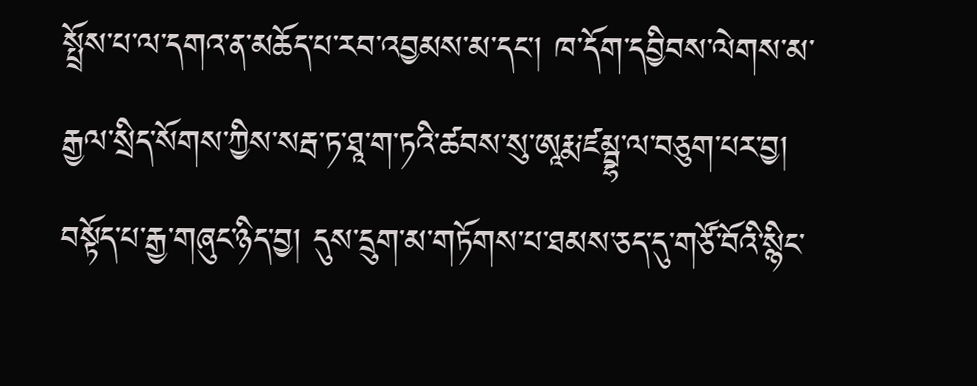སྤྲོས་པ་ལ་དགའ་ན་མཆོད་པ་རབ་འབྱམས་མ་དང་། ཁ་དོག་དབྱིབས་ལེགས་མ་རྒྱལ་སྲིད་སོགས་ཀྱིས་སརྦ་ཏ་ཐཱ་ག་ཏའི་ཚབས་སུ་ཨཱརྨ་ཛམྦྷ་ལ་བཅུག་པར་བྱ། བསྟོད་པ་རྒྱ་གཞུང་ཉིད་བྱ། དུས་དྲུག་མ་གཏོགས་པ་ཐམས་ཅད་དུ་གཙོ་བོའི་སྙིང་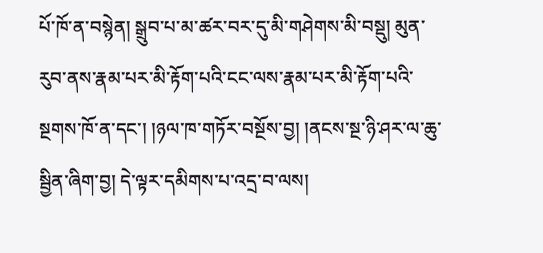པོ་ཁོ་ན་བསྙེན། སྒྲུབ་པ་མ་ཚར་བར་དུ་མི་གཤེགས་མི་བསྡུ། མུན་རུབ་ནས་རྣམ་པར་མི་རྟོག་པའི་ངང་ལས་རྣམ་པར་མི་རྟོག་པའི་སྔགས་ཁོ་ན་དང་། །ཉལ་ཁ་གཏོར་བསྔོས་བྱ། །ནངས་སྔ་ཉི་ཤར་ལ་ཆུ་སྦྱིན་ཞིག་བྱ། དེ་ལྟར་དམིགས་པ་འདྲ་བ་ལས།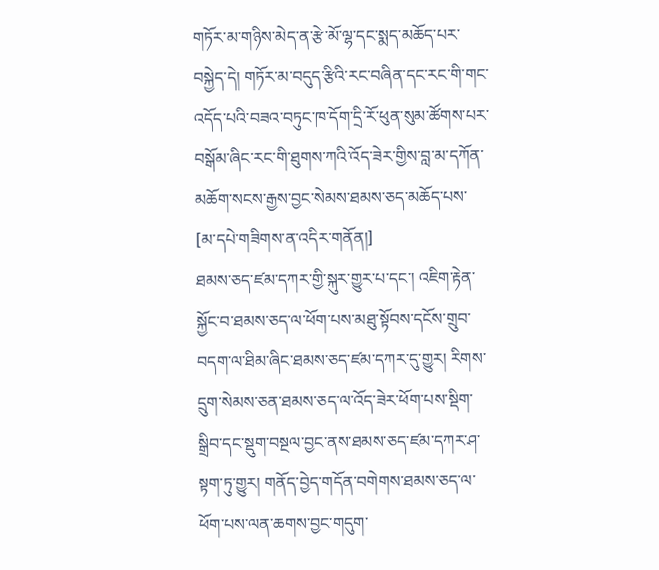གཏོར་མ་གཉིས་མེད་ན་རྩེ་མོ་ལྷ་དང་སྨད་མཆོད་པར་བསྐྱེད་དེ། གཏོར་མ་བདུད་རྩིའི་རང་བཞིན་དང་རང་གི་གང་འདོད་པའི་བཟའ་བཏུང་ཁ་དོག་དྲི་རོ་ཕུན་སུམ་ཚོགས་པར་བསྒོམ་ཞིང་རང་གི་ཐུགས་ཀའི་འོད་ཟེར་གྱིས་བླ་མ་དཀོན་མཆོག་སངས་རྒྱས་བྱང་སེམས་ཐམས་ཅད་མཆོད་པས་
[མ་དཔེ་གཟིགས་ན་འདིར་གནོན།]
ཐམས་ཅད་ཛམ་དཀར་གྱི་སྐུར་གྱུར་པ་དང་། འཇིག་རྟེན་སྐྱོང་བ་ཐམས་ཅད་ལ་ཕོག་པས་མཐུ་སྟོབས་དངོས་གྲུབ་བདག་ལ་ཐིམ་ཞིང་ཐམས་ཅད་ཛམ་དཀར་དུ་གྱུར། རིགས་དྲུག་སེམས་ཅན་ཐམས་ཅད་ལ་འོད་ཟེར་ཕོག་པས་སྡིག་སྒྲིབ་དང་སྡུག་བསྔལ་བྱང་ནས་ཐམས་ཅད་ཛམ་དཀར་ཤ་སྟག་ཏུ་གྱུར། གནོད་བྱེད་གདོན་བགེགས་ཐམས་ཅད་ལ་ཕོག་པས་ལན་ཆགས་བྱང་གདུག་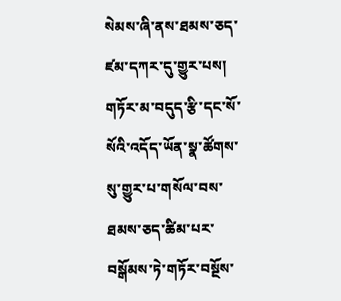སེམས་ཞི་ནས་ཐམས་ཅད་ཛམ་དཀར་དུ་གྱུར་པས། གཏོར་མ་བདུད་རྩི་དང་སོ་སོའི་འདོད་ཡོན་སྣ་ཚོགས་སུ་གྱུར་པ་གསོལ་བས་ཐམས་ཅད་ཚིམ་པར་བསྒོམས་ཏེ་གཏོར་བསྔོས་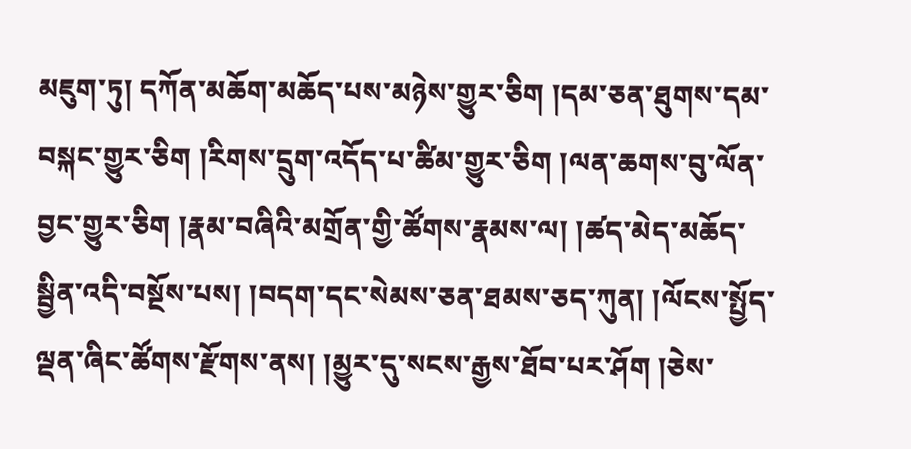མཇུག་ཏུ། དཀོན་མཆོག་མཆོད་པས་མཉེས་གྱུར་ཅིག །དམ་ཅན་ཐུགས་དམ་བསྐང་གྱུར་ཅིག །རིགས་དྲུག་འདོད་པ་ཚིམ་གྱུར་ཅིག །ལན་ཆགས་བུ་ལོན་བྱང་གྱུར་ཅིག །རྣམ་བཞིའི་མགྲོན་གྱི་ཚོགས་རྣམས་ལ། །ཚད་མེད་མཆོད་སྦྱིན་འདི་བསྔོས་པས། །བདག་དང་སེམས་ཅན་ཐམས་ཅད་ཀུན། །ལོངས་སྤྱོད་ལྡན་ཞིང་ཚོགས་རྫོགས་ནས། །མྱུར་དུ་སངས་རྒྱས་ཐོབ་པར་ཤོག །ཅེས་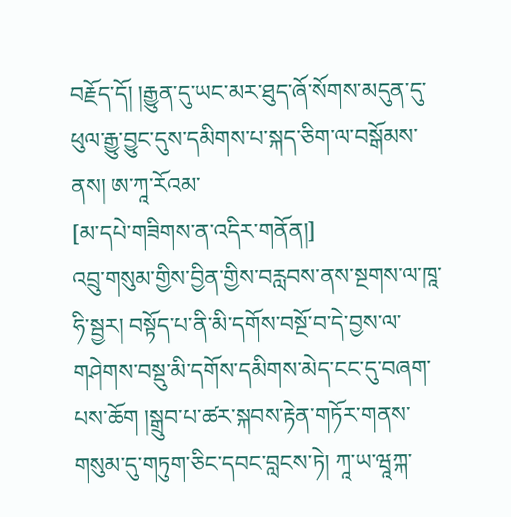བརྗོད་དོ། །རྒྱུན་དུ་ཡང་མར་ཐུད་ཞོ་སོགས་མདུན་དུ་ཕུལ་རྒྱུ་བྱུང་དུས་དམིགས་པ་སྐད་ཅིག་ལ་བསྒོམས་ནས། ཨ་ཀཱ་རོའམ་
[མ་དཔེ་གཟིགས་ན་འདིར་གནོན།]
འབྲུ་གསུམ་གྱིས་བྱིན་གྱིས་བརླབས་ནས་སྔགས་ལ་ཁཱ་ཧི་སྦྱར། བསྟོད་པ་ནི་མི་དགོས་བསྔོ་བ་དེ་བྱས་ལ་གཤེགས་བསྡུ་མི་དགོས་དམིགས་མེད་ངང་དུ་བཞག་པས་ཆོག །སྒྲུབ་པ་ཚར་སྐབས་རྟེན་གཏོར་གནས་གསུམ་དུ་གཏུག་ཅིང་དབང་བླངས་ཏེ། ཀཱ་ཡ་ཝཱཀྐ་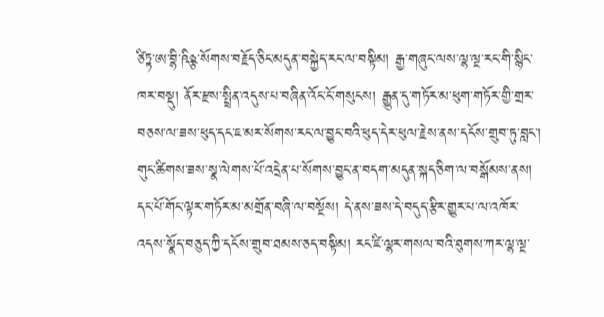ཙིཏྟ་ཨ་བྷི་ཥིཉྩ་སོགས་བརྗོད་ཅིང་མདུན་བསྐྱེད་རང་ལ་བསྟིམ། རྒྱ་གཞུང་ལས་ལྷ་ལྔ་རང་གི་སྙིང་ཁར་བསྡུ། ནོར་རྫས་སྤྲིན་འདུས་པ་བཞིན་འོང་ངོ་གསུངས། རྒྱུན་དུ་གཏོར་མ་ཕུག་གཏོར་གྱི་གྲར་བཅས་ལ་ཟས་ཕུད་དང་ཇ་མར་སོགས་རང་ལ་བྱུང་བའི་ཕུད་དེར་ཕུལ་རྗེས་ནས་དངོས་གྲུབ་ཏུ་བླང་། གུང་ཚིགས་ཟས་སྣ་ལེགས་པོ་འདྲེན་པ་སོགས་བྱུང་ན་བདག་མདུན་སྐད་ཅིག་ལ་བསྒོམས་ནས། དང་པོ་གོང་ལྟར་གཏོར་མ་མགྲོན་བཞི་ལ་བསྔོས། དེ་ནས་ཟས་དེ་བདུད་རྩིར་གྱུར་པ་ལ་འཁོར་འདས་སྣོད་བཅུད་ཀྱི་དངོས་གྲུབ་ཐམས་ཅད་བསྟིམ། རང་ཛི་ལྷར་གསལ་བའི་ཐུགས་ཀར་ལྷ་ལྔ་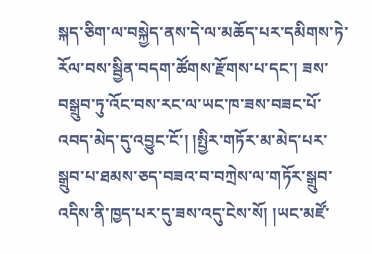སྐད་ཅིག་ལ་བསྐྱེད་ནས་དེ་ལ་མཆོད་པར་དམིགས་ཏེ་རོལ་བས་སྦྱིན་བདག་ཚོགས་རྫོགས་པ་དང་། ཟས་བསྒྲུབ་ཏུ་འོང་བས་རང་ལ་ཡང་ཁ་ཟས་བཟང་པོ་འབད་མེད་དུ་འབྱུང་ངོ་། །སྤྱིར་གཏོར་མ་མེད་པར་
སྒྲུབ་པ་ཐམས་ཅད་བཟའ་བ་བཀྲེས་ལ་གཏོར་སྒྲུབ་འདིས་ནི་ཁྱད་པར་དུ་ཟས་འདུ་ངེས་སོ། །ཡང་མཛོ་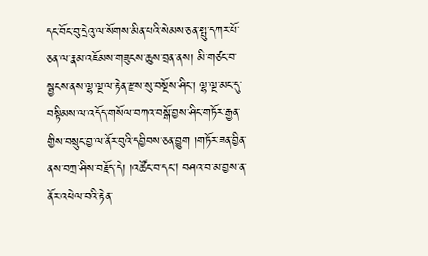དང་བོང་བུ་དྲེའུ་ལ་སོགས་མིན་པའི་སེམས་ཅན་སྤུ་དཀར་པོ་ཅན་ལ་རྣམ་འཇོམས་གཟུངས་ཆུས་བྲན་ནས། མི་གཙང་བ་སྦྱངས་ནས་ལྷ་ལྔ་ལ་རྟེན་རྫས་སུ་བསྔོས་ཤིང་། ལྷ་ལྔ་མང་དུ་བསྟིམས་ལ་འདོད་གསོལ་བཀའ་བསྒོ་བྱས་ཤིང་གཏོར་རྒྱན་གྱིས་བསྲུང་བྱ་ལ་ནོར་བུའི་དབྱིབས་ཅན་བྱུག །གཏོར་ཟན་བྱིན་ནས་བཀྲ་ཤིས་བརྗོད་དེ། །འཚོང་བ་དང། བཤའ་བ་མ་བྱས་ན་ནོར་འཕེལ་བའི་རྟེན་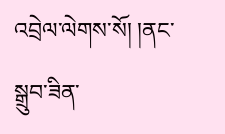འབྲེལ་ལེགས་སོ། །ནང་སྒྲུབ་ཟིན་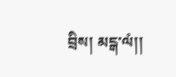བྲིས། མངྒ་ལཾ།།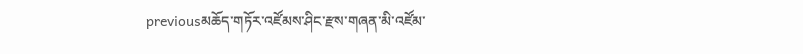previousམཆོད་གཏོར་འཛོམས་ཤིང་རྫས་གཞན་མི་འཛོམ་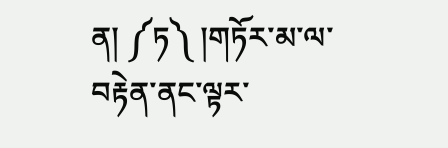ན། ༼ཏ༽ །གཏོར་མ་ལ་བརྟེན་ནང་ལྟར་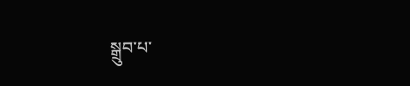སྒྲུབ་པ་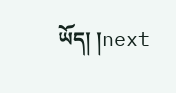ཡོད། །next